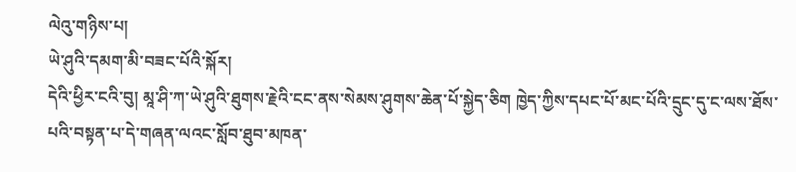ལེའུ་གཉིས་པ།
ཡེ་ཤུའི་དམག་མི་བཟང་པོའི་སྐོར།
དེའི་ཕྱིར་ངའི་བུ། མཱ་ཤི་ཀ་ཡེ་ཤུའི་ཐུགས་རྗེའི་ངང་ནས་སེམས་ཤུགས་ཆེན་པོ་སྐྱེད་ཅིག ཁྱེད་ཀྱིས་དཔང་པོ་མང་པོའི་དྲུང་དུ་ང་ལས་ཐོས་པའི་བསྟན་པ་དེ་གཞན་ལའང་སློབ་ཐུབ་མཁན་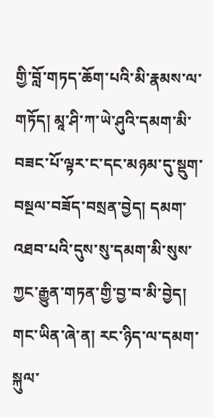གྱི་བློ་གཏད་ཆོག་པའི་མི་རྣམས་ལ་གཏོད། མཱ་ཤི་ཀ་ཡེ་ཤུའི་དམག་མི་བཟང་པོ་ལྟར་ང་དང་མཉམ་དུ་སྡུག་བསྔལ་བཟོད་བསྲན་བྱེད། དམག་འཐབ་པའི་དུས་སུ་དམག་མི་སུས་ཀྱང་རྒྱུན་གཏན་གྱི་བྱ་བ་མི་བྱེད། གང་ཡིན་ཞེ་ན། རང་ཉིད་ལ་དམག་སྐུལ་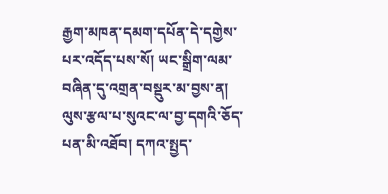རྒྱག་མཁན་དམག་དཔོན་དེ་དགྱེས་པར་འདོད་པས་སོ། ཡང་སྒྲིག་ལམ་བཞིན་དུ་འགྲན་བསྡུར་མ་བྱས་ན། ལུས་རྩལ་པ་སུའང་ལ་བྱ་དགའི་ཅོད་པན་མི་འཐོབ། དཀའ་སྤྱད་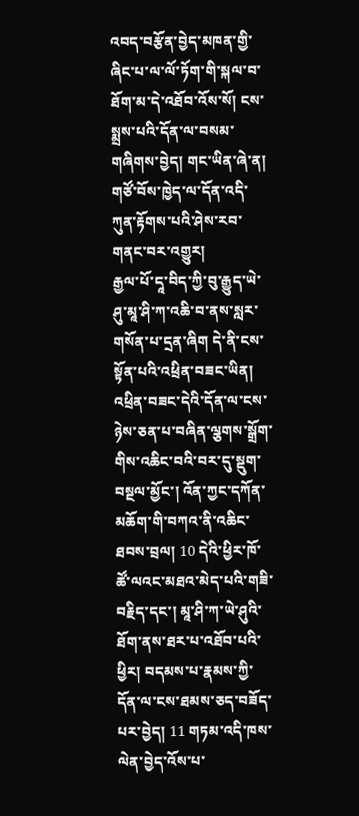འབད་བརྩོན་བྱེད་མཁན་གྱི་ཞིང་པ་ལ་ལོ་ཏོག་གི་སྐལ་བ་ཐོག་མ་དེ་འཐོབ་འོས་སོ། ངས་སྨྲས་པའི་དོན་ལ་བསམ་གཞིགས་བྱེད། གང་ཡིན་ཞེ་ན། གཙོ་བོས་ཁྱེད་ལ་དོན་འདི་ཀུན་རྟོགས་པའི་ཤེས་རབ་གནང་བར་འགྱུར།
རྒྱལ་པོ་དཱ་བིད་ཀྱི་བུ་རྒྱུད་ཡེ་ཤུ་མཱ་ཤི་ཀ་འཆི་བ་ནས་སླར་གསོན་པ་དྲན་ཞིག དེ་ནི་ངས་སྟོན་པའི་འཕྲིན་བཟང་ཡིན། འཕྲིན་བཟང་དེའི་དོན་ལ་ངས་ཉེས་ཅན་པ་བཞིན་ལྕགས་སྒྲོག་གིས་འཆིང་བའི་བར་དུ་སྡུག་བསྔལ་མྱོང་། འོན་ཀྱང་དཀོན་མཆོག་གི་བཀའ་ནི་འཆིང་ཐབས་བྲལ། 10 དེའི་ཕྱིར་ཁོ་ཚོ་ལའང་མཐའ་མེད་པའི་གཟི་བརྗིད་དང་། མཱ་ཤི་ཀ་ཡེ་ཤུའི་ཐོག་ནས་ཐར་པ་འཐོབ་པའི་ཕྱིར། བདམས་པ་རྣམས་ཀྱི་དོན་ལ་ངས་ཐམས་ཅད་བཟོད་པར་བྱེད། 11 གཏམ་འདི་ཁས་ལེན་བྱེད་འོས་པ་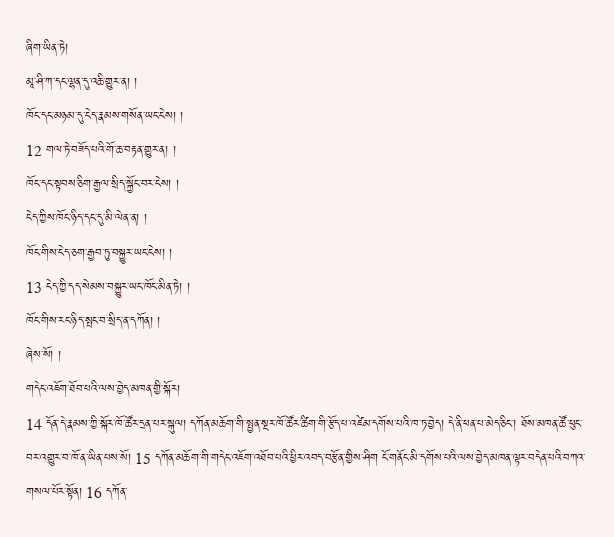ཞིག་ཡིན་ཏེ།
མཱ་ཤི་ཀ་དང་ལྷན་དུ་འཆི་གྱུར་ན། །
ཁོང་དང་མཉམ་དུ་ངེད་རྣམས་གསོན་ཡང་ངེས། །
12 གལ་ཏེ་བཟོད་པའི་གོ་ཆ་བརྟན་གྱུར་ན། །
ཁོང་དང་སྟབས་ཅིག་རྒྱལ་སྲིད་སྐྱོང་བར་ངེས། །
ངེད་ཀྱིས་ཁོང་ཉིད་དང་དུ་མི་ལེན་ན། །
ཁོང་གིས་ངེད་ཅག་རྒྱབ་ཏུ་བསྐྱུར་ཡང་ངེས། །
13 ངེད་ཀྱི་དད་སེམས་བསྐྱུར་ཡང་ཁོང་མིན་ཏེ། །
ཁོང་གིས་རང་ཉིད་སྤང་བ་སྲིད་ན་དཀོན། །
ཞེས་སོ། །
གདེང་འཇོག་ཐོབ་པའི་ལས་བྱེད་མཁན་གྱི་སྐོར།
14 དོན་དེ་རྣམས་ཀྱི་སྐོར་ཁོ་ཚོར་དྲན་པར་སྐུལ། དཀོན་མཆོག་གི་སྤྱན་སྔར་ཁོ་ཚོར་ཚིག་གི་རྩོད་པ་འཛེམ་དགོས་པའི་ཁ་ཏ་བྱེད། དེ་ནི་ཕན་པ་མེད་ཅིང་། ཐོས་མཁན་ཚོ་ཕུང་བར་འགྱུར་བ་ཁོ་ན་ཡིན་པས་སོ། 15 དཀོན་མཆོག་གི་གདེང་འཇོག་འཐོབ་པའི་ཕྱིར་འབད་བརྩོན་གྱིས་ཤིག ངོ་གནོང་མི་དགོས་པའི་ལས་བྱེད་མཁན་ལྟར་བདེན་པའི་བཀའ་གསལ་པོར་སྟོན། 16 དཀོན་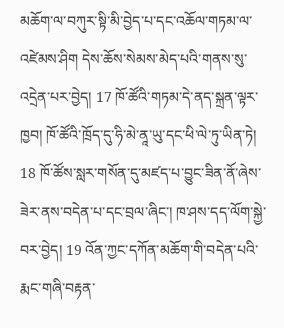མཆོག་ལ་བཀུར་སྟི་མི་བྱེད་པ་དང་འཆོལ་གཏམ་ལ་འཛེམས་ཤིག དེས་ཆོས་སེམས་མེད་པའི་གནས་སུ་འདྲེན་པར་བྱེད། 17 ཁོ་ཚོའི་གཏམ་དེ་ནད་སྐྲན་ལྟར་ཁྱབ། ཁོ་ཚོའི་ཁྲོད་དུ་ཧི་མེ་ནཱ་ཡུ་དང་ཕི་ལེ་ཏུ་ཡིན་ཏེ། 18 ཁོ་ཚོས་སླར་གསོན་དུ་མཛད་པ་བྱུང་ཟིན་ནོ་ཞེས་ཟེར་ནས་བདེན་པ་དང་བྲལ་ཞིང་། ཁ་ཤས་དད་ལོག་སྐྱེ་བར་བྱེད། 19 འོན་ཀྱང་དཀོན་མཆོག་གི་བདེན་པའི་རྨང་གཞི་བརྟན་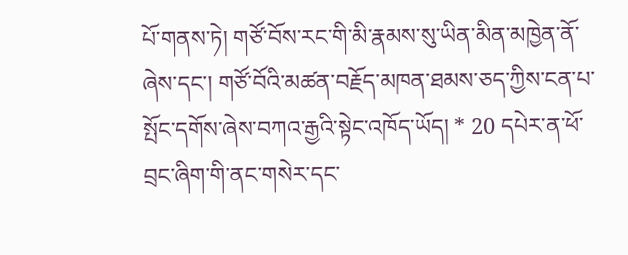པོ་གནས་ཏེ། གཙོ་བོས་རང་གི་མི་རྣམས་སུ་ཡིན་མིན་མཁྱེན་ནོ་ཞེས་དང་། གཙོ་བོའི་མཚན་བརྗོད་མཁན་ཐམས་ཅད་ཀྱིས་ངན་པ་སྤོང་དགོས་ཞེས་བཀའ་རྒྱའི་སྟེང་འཁོད་ཡོད། * 20 དཔེར་ན་ཕོ་བྲང་ཞིག་གི་ནང་གསེར་དང་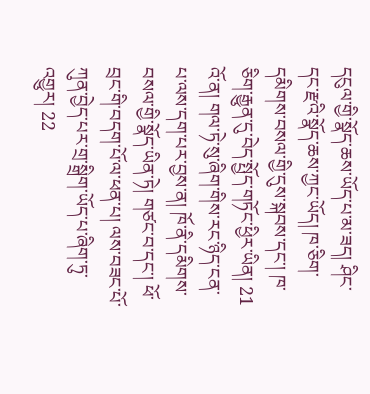དངུལ་གྱི་སྣོད་ཆས་ཡོད་པ་མ་ཟད། ཤིང་དང་རྫའི་སྣོད་ཆས་ཀྱང་ཡོད། ཁ་ཅིག་དམིགས་བསལ་གྱི་དུས་སྐབས་དང་། ཁ་ཅིག་རྒྱུན་དུ་བེད་སྤྱོད་གཏོང་ཕྱིར་ཡིན། 21 འོ་ན། གལ་ཏེ་སུ་ཞིག་གིས་རང་ཉིད་ངན་པ་ལས་དག་པར་བྱས་ན། ཁོ་ནི་དམིགས་བསལ་གྱི་སྣོད་ཡིན་ཏེ། གཙང་བ་དང་། ཕོ་བྲང་གི་བདག་པོ་ལ་ཕན་པ། ལས་བཟང་པོ་ཀུན་བྱེད་པར་གྲ་སྒྲིག་ཡོད་པ་ཞིག་ཏུ་འགྱུར། 22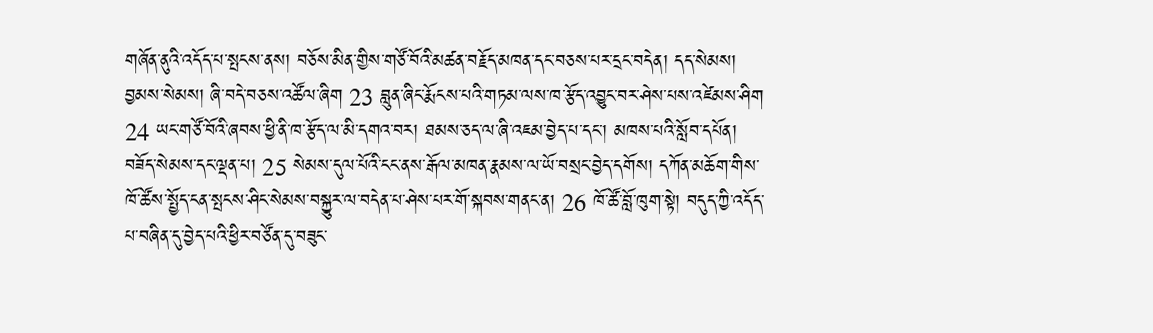གཞོན་ནུའི་འདོད་པ་སྤངས་ནས། བཅོས་མིན་གྱིས་གཙོ་བོའི་མཚན་བརྗོད་མཁན་དང་བཅས་པར་དྲང་བདེན། དད་སེམས། བྱམས་སེམས། ཞི་བདེ་བཅས་འཚོལ་ཞིག 23 བླུན་ཞིང་རྨོངས་པའི་གཏམ་ལས་ཁ་རྩོད་འབྱུང་བར་ཤེས་པས་འཛེམས་ཤིག 24 ཡང་གཙོ་བོའི་ཞབས་ཕྱི་ནི་ཁ་རྩོད་ལ་མི་དགའ་བར། ཐམས་ཅད་ལ་ཞི་འཇམ་བྱེད་པ་དང་། མཁས་པའི་སློབ་དཔོན། བཟོད་སེམས་དང་ལྡན་པ། 25 སེམས་དུལ་པོའི་ངང་ནས་རྒོལ་མཁན་རྣམས་ལ་ཡོ་བསྲང་བྱེད་དགོས། དཀོན་མཆོག་གིས་ཁོ་ཚོས་སྤྱོད་ངན་སྤངས་ཤིང་སེམས་བསྐྱུར་ལ་བདེན་པ་ཤེས་པར་གོ་སྐབས་གནང་ན། 26 ཁོ་ཚོ་བློ་ཁུག་སྟེ། བདུད་ཀྱི་འདོད་པ་བཞིན་དུ་བྱེད་པའི་ཕྱིར་བཙོན་དུ་བཟུང་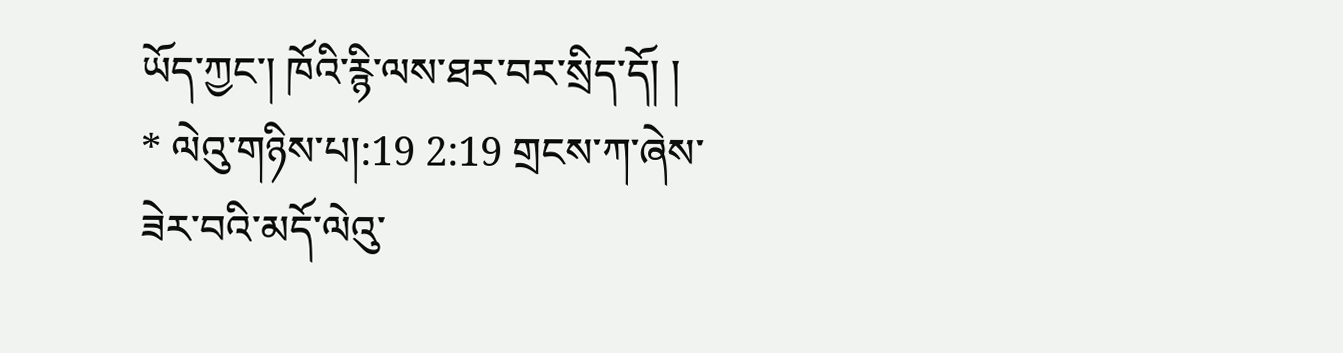ཡོད་ཀྱང་། ཁོའི་རྙི་ལས་ཐར་བར་སྲིད་དོ། །
* ལེའུ་གཉིས་པ།:19 2:19 གྲངས་ཀ་ཞེས་ཟེར་བའི་མདོ་ལེའུ་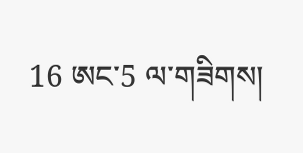16 ཨང་5 ལ་གཟིགས།